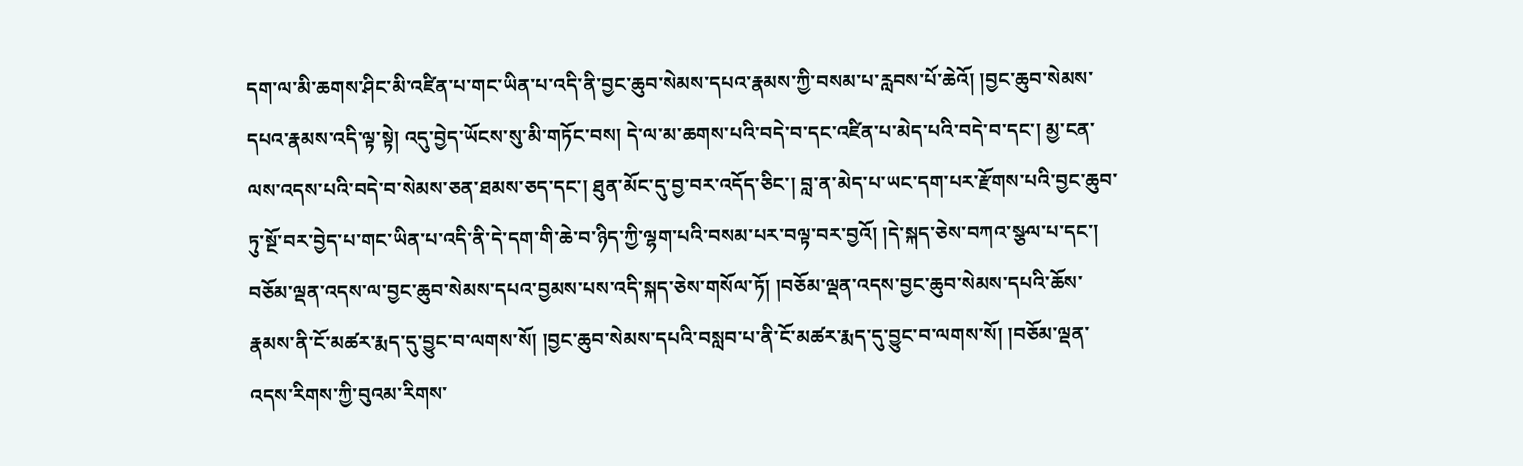དག་ལ་མི་ཆགས་ཤིང་མི་འཛིན་པ་གང་ཡིན་པ་འདི་ནི་བྱང་ཆུབ་སེམས་དཔའ་རྣམས་ཀྱི་བསམ་པ་རླབས་པོ་ཆེའོ། །བྱང་ཆུབ་སེམས་དཔའ་རྣམས་འདི་ལྟ་སྟེ། འདུ་བྱེད་ཡོངས་སུ་མི་གཏོང་བས། དེ་ལ་མ་ཆགས་པའི་བདེ་བ་དང་འཛིན་པ་མེད་པའི་བདེ་བ་དང་། མྱ་ངན་ལས་འདས་པའི་བདེ་བ་སེམས་ཅན་ཐམས་ཅད་དང་། ཐུན་མོང་དུ་བྱ་བར་འདོད་ཅིང་། བླ་ན་མེད་པ་ཡང་དག་པར་རྫོགས་པའི་བྱང་ཆུབ་ཏུ་སྔོ་བར་བྱེད་པ་གང་ཡིན་པ་འདི་ནི་དེ་དག་གི་ཆེ་བ་ཉིད་ཀྱི་ལྷག་པའི་བསམ་པར་བལྟ་བར་བྱའོ། །དེ་སྐད་ཅེས་བཀའ་སྩལ་པ་དང་། བཅོམ་ལྡན་འདས་ལ་བྱང་ཆུབ་སེམས་དཔའ་བྱམས་པས་འདི་སྐད་ཅེས་གསོལ་ཏོ། །བཅོམ་ལྡན་འདས་བྱང་ཆུབ་སེམས་དཔའི་ཆོས་རྣམས་ནི་ངོ་མཚར་རྨད་དུ་བྱུང་བ་ལགས་སོ། །བྱང་ཆུབ་སེམས་དཔའི་བསླབ་པ་ནི་ངོ་མཚར་རྨད་དུ་བྱུང་བ་ལགས་སོ། །བཅོམ་ལྡན་འདས་རིགས་ཀྱི་བུའམ་རིགས་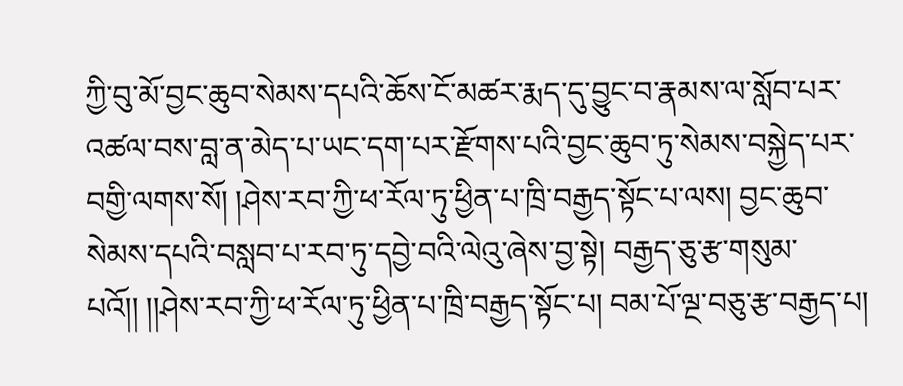ཀྱི་བུ་མོ་བྱང་ཆུབ་སེམས་དཔའི་ཆོས་ངོ་མཚར་རྨད་དུ་བྱུང་བ་རྣམས་ལ་སློབ་པར་འཚལ་བས་བླ་ན་མེད་པ་ཡང་དག་པར་རྫོགས་པའི་བྱང་ཆུབ་ཏུ་སེམས་བསྐྱེད་པར་བགྱི་ལགས་སོ། །ཤེས་རབ་ཀྱི་ཕ་རོལ་ཏུ་ཕྱིན་པ་ཁྲི་བརྒྱད་སྟོང་པ་ལས། བྱང་ཆུབ་སེམས་དཔའི་བསླབ་པ་རབ་ཏུ་དབྱེ་བའི་ལེའུ་ཞེས་བྱ་སྟེ། བརྒྱད་ཅུ་རྩ་གསུམ་པའོ།། །།ཤེས་རབ་ཀྱི་ཕ་རོལ་ཏུ་ཕྱིན་པ་ཁྲི་བརྒྱད་སྟོང་པ། བམ་པོ་ལྔ་བཅུ་རྩ་བརྒྱད་པ།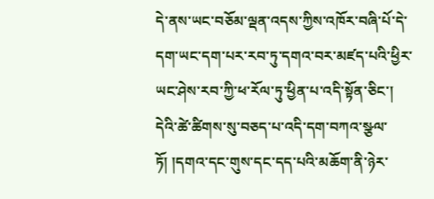དེ་ནས་ཡང་བཅོམ་ལྡན་འདས་ཀྱིས་འཁོར་བཞི་པོ་དེ་དག་ཡང་དག་པར་རབ་ཏུ་དགའ་བར་མཛད་པའི་ཕྱིར་ཡང་ཤེས་རབ་ཀྱི་ཕ་རོལ་ཏུ་ཕྱིན་པ་འདི་སྟོན་ཅིང་། དེའི་ཚེ་ཚིགས་སུ་བཅད་པ་འདི་དག་བཀའ་སྩལ་ཏོ། །དགའ་དང་གུས་དང་དད་པའི་མཆོག་ནི་ཉེར་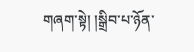གཞག་སྟེ། །སྒྲིབ་པ་ཉོན་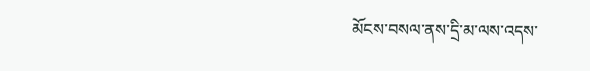མོངས་བསལ་ནས་དྲི་མ་ལས་འདས་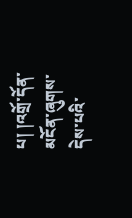པ། །འགྲོ་དོན་མངོན་ཞུགས་དེས་པའི་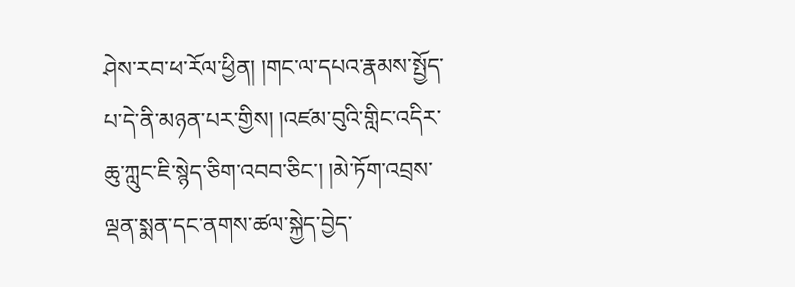ཤེས་རབ་ཕ་རོལ་ཕྱིན། །གང་ལ་དཔའ་རྣམས་སྤྱོད་པ་དེ་ནི་མཉན་པར་གྱིས། །འཛམ་བུའི་གླིང་འདིར་ཆུ་ཀླུང་ཇི་སྙེད་ཅིག་འབབ་ཅིང་། །མེ་ཏོག་འབྲས་ལྡན་སྨན་དང་ནགས་ཚལ་སྐྱེད་བྱེད་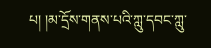པ། །མ་དྲོས་གནས་པའི་ཀླུ་དབང་ཀླུ་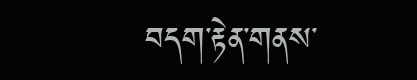བདག་རྟེན་གནས་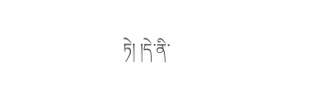ཏེ། །དེ་ནི་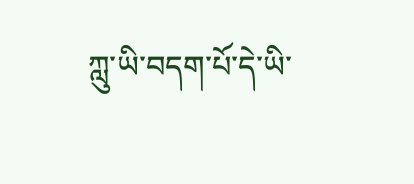ཀླུ་ཡི་བདག་པོ་དེ་ཡི་